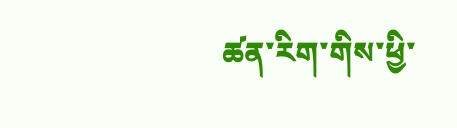ཚན་རིག་གིས་ཕྱི་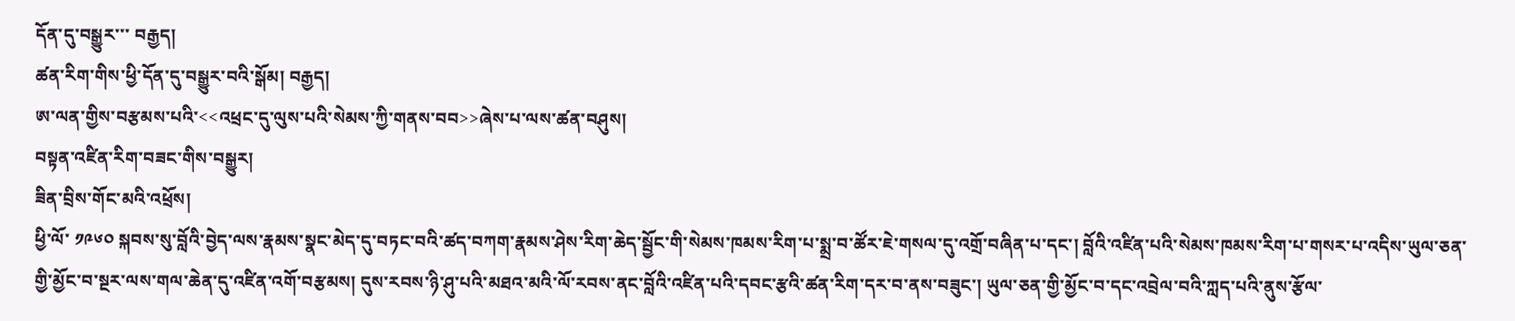དོན་དུ་བསྒྱུར་་་ བརྒྱད།
ཚན་རིག་གིས་ཕྱི་དོན་དུ་བསྒྱུར་བའི་སྒོམ། བརྒྱད།
ཨ་ལན་གྱིས་བརྩམས་པའི་<<འཕྲང་དུ་ལུས་པའི་སེམས་ཀྱི་གནས་བབ>>ཞེས་པ་ལས་ཚན་བཤུས།
བསྟན་འཛིན་རིག་བཟང་གིས་བསྒྱུར།
ཟིན་བྲིས་གོང་མའི་འཕྲོས།
ཕྱི་ལོ་ ༡༩༦༠ སྐབས་སུ་བློའི་བྱེད་ལས་རྣམས་སྣང་མེད་དུ་བཏང་བའི་ཚད་བཀག་རྣམས་ཤེས་རིག་ཆེད་སྦྱོང་གི་སེམས་ཁམས་རིག་པ་སྨྲ་བ་ཚོར་ཇེ་གསལ་དུ་འགྲོ་བཞིན་པ་དང་། བློའི་འཛིན་པའི་སེམས་ཁམས་རིག་པ་གསར་པ་འདིས་ཡུལ་ཅན་གྱི་མྱོང་བ་སྔར་ལས་གལ་ཆེན་དུ་འཛིན་འགོ་བརྩམས། དུས་རབས་ཉི་ཤུ་པའི་མཐའ་མའི་ལོ་རབས་ནང་བློའི་འཛིན་པའི་དབང་རྩའི་ཚན་རིག་དར་བ་ནས་བཟུང་། ཡུལ་ཅན་གྱི་མྱོང་བ་དང་འབྲེལ་བའི་ཀླད་པའི་ནུས་རྩོལ་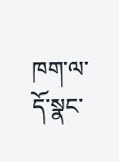ཁག་ལ་དོ་སྣང་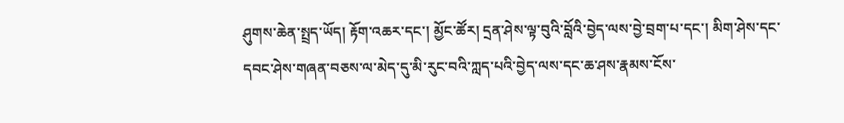ཤུགས་ཆེན་སྤྲད་ཡོད། རྟོག་འཆར་དང་། མྱོང་ཚོར། དྲན་ཤེས་ལྟ་བུའི་བློའི་བྱེད་ལས་བྱེ་བྲག་པ་དང་། མིག་ཤེས་དང་དབང་ཤེས་གཞན་བཅས་ལ་མེད་དུ་མི་རུང་བའི་ཀླད་པའི་བྱེད་ལས་དང་ཆ་ཤས་རྣམས་ངོས་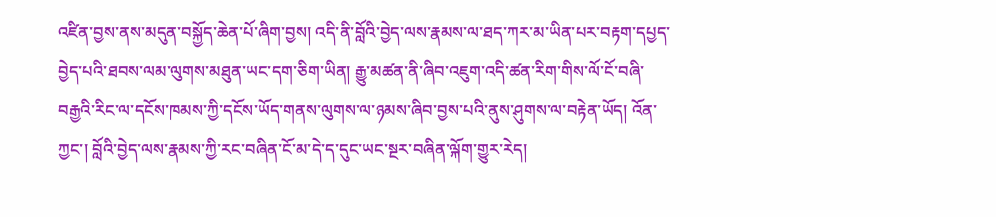འཛིན་བྱས་ནས་མདུན་བསྐྱོད་ཆེན་པོ་ཞིག་བྱས། འདི་ནི་བློའི་བྱེད་ལས་རྣམས་ལ་ཐད་ཀར་མ་ཡིན་པར་བརྟག་དཔྱད་བྱེད་པའི་ཐབས་ལམ་ལུགས་མཐུན་ཡང་དག་ཅིག་ཡིན། རྒྱུ་མཚན་ནི་ཞིབ་འཇུག་འདི་ཚན་རིག་གིས་ལོ་ངོ་བཞི་བརྒྱའི་རིང་ལ་དངོས་ཁམས་ཀྱི་དངོས་ཡོད་གནས་ལུགས་ལ་ཉམས་ཞིབ་བྱས་པའི་ནུས་ཤུགས་ལ་བརྟེན་ཡོད། འོན་ཀྱང་། བློའི་བྱེད་ལས་རྣམས་ཀྱི་རང་བཞིན་ངོ་མ་དེ་ད་དུང་ཡང་སྔར་བཞིན་ལྐོག་གྱུར་རེད།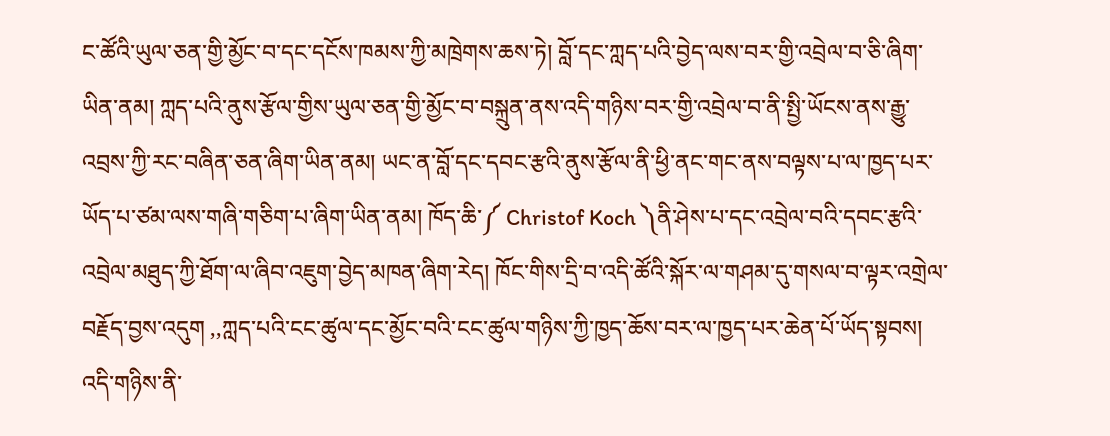ང་ཚོའི་ཡུལ་ཅན་གྱི་མྱོང་བ་དང་དངོས་ཁམས་ཀྱི་མཁྲེགས་ཆས་ཏེ། བློ་དང་ཀླད་པའི་བྱེད་ལས་བར་གྱི་འབྲེལ་བ་ཅི་ཞིག་ཡིན་ནམ། ཀླད་པའི་ནུས་རྩོལ་གྱིས་ཡུལ་ཅན་གྱི་མྱོང་བ་བསྐྲུན་ནས་འདི་གཉིས་བར་གྱི་འབྲེལ་བ་ནི་སྤྱི་ཡོངས་ནས་རྒྱུ་འབྲས་ཀྱི་རང་བཞིན་ཅན་ཞིག་ཡིན་ནམ། ཡང་ན་བློ་དང་དབང་རྩའི་ནུས་རྩོལ་ནི་ཕྱི་ནང་གང་ནས་བལྟས་པ་ལ་ཁྱད་པར་ཡོད་པ་ཙམ་ལས་གཞི་གཅིག་པ་ཞིག་ཡིན་ནམ། ཁོད་ཆི་༼ Christof Koch ༽ནི་ཤེས་པ་དང་འབྲེལ་བའི་དབང་རྩའི་འབྲེལ་མཐུད་ཀྱི་ཐོག་ལ་ཞིབ་འཇུག་བྱེད་མཁན་ཞིག་རེད། ཁོང་གིས་དྲི་བ་འདི་ཚོའི་སྐོར་ལ་གཤམ་དུ་གསལ་བ་ལྟར་འགྲེལ་བརྗོད་བྱས་འདུག ,,ཀླད་པའི་ངང་ཚུལ་དང་མྱོང་བའི་ངང་ཚུལ་གཉིས་ཀྱི་ཁྱད་ཆོས་བར་ལ་ཁྱད་པར་ཆེན་པོ་ཡོད་སྟབས། འདི་གཉིས་ནི་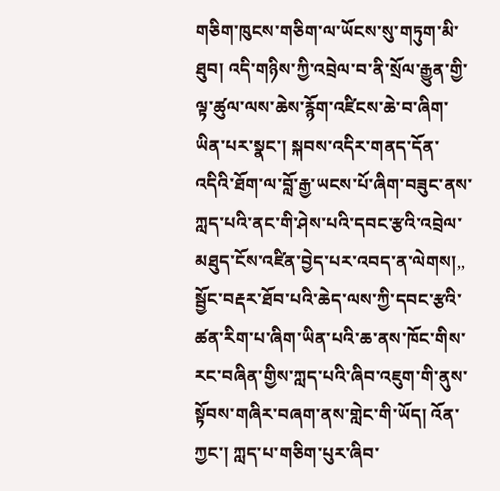གཅིག་ཁུངས་གཅིག་ལ་ཡོངས་སུ་གཏུག་མི་ཐུབ། འདི་གཉིས་ཀྱི་འབྲེལ་བ་ནི་སྲོལ་རྒྱུན་གྱི་ལྟ་ཚུལ་ལས་ཆེས་རྙོག་འཛིངས་ཆེ་བ་ཞིག་ཡིན་པར་སྣང་། སྐབས་འདིར་གནད་དོན་འདིའི་ཐོག་ལ་བློ་རྒྱ་ཡངས་པོ་ཞིག་བཟུང་ནས་ཀླད་པའི་ནང་གི་ཤེས་པའི་དབང་རྩའི་འབྲེལ་མཐུད་ངོས་འཛིན་བྱེད་པར་འབད་ན་ལེགས།,, སྦྱོང་བརྡར་ཐོབ་པའི་ཆེད་ལས་ཀྱི་དབང་རྩའི་ཚན་རིག་པ་ཞིག་ཡིན་པའི་ཆ་ནས་ཁོང་གིས་རང་བཞིན་གྱིས་ཀླད་པའི་ཞིབ་འཇུག་གི་ནུས་སྟོབས་གཞིར་བཞག་ནས་གླེང་གི་ཡོད། འོན་ཀྱང་། ཀླད་པ་གཅིག་པུར་ཞིབ་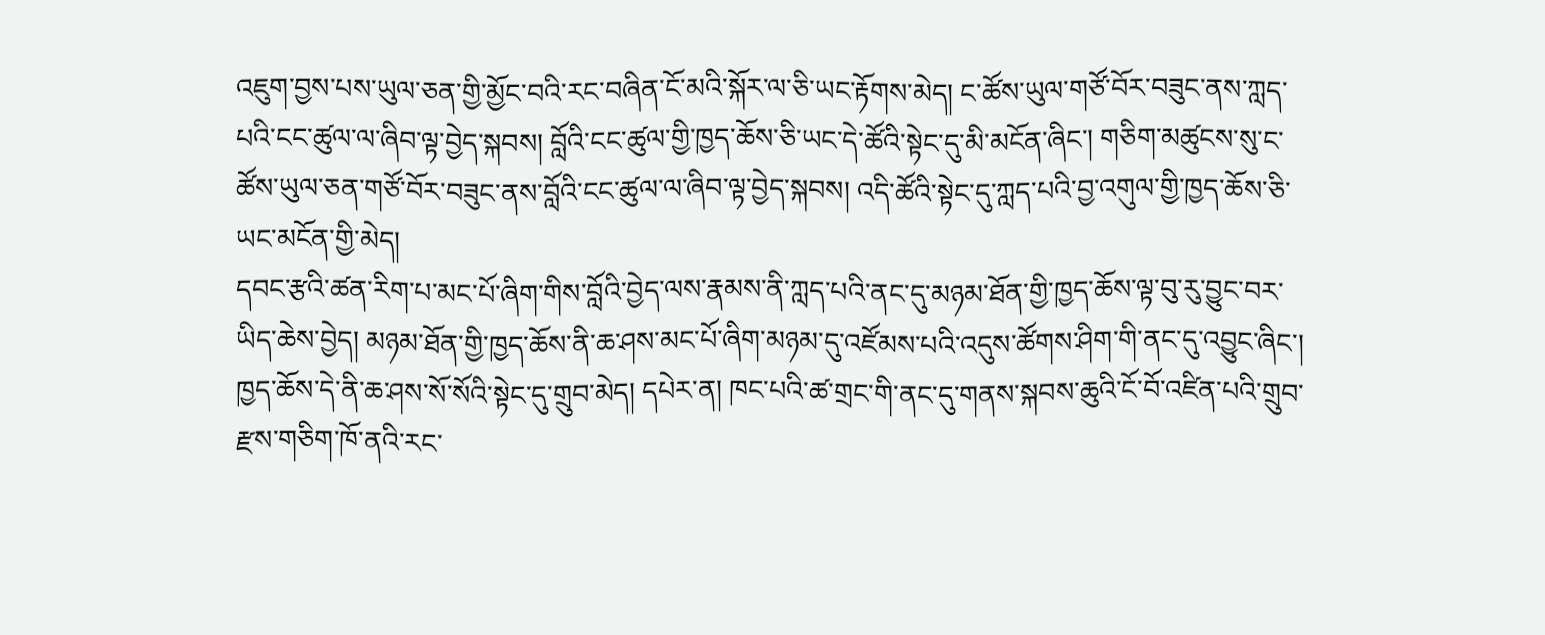འཇུག་བྱས་པས་ཡུལ་ཅན་གྱི་མྱོང་བའི་རང་བཞིན་ངོ་མའི་སྐོར་ལ་ཅི་ཡང་རྟོགས་མེད། ང་ཚོས་ཡུལ་གཙོ་བོར་བཟུང་ནས་ཀླད་པའི་ངང་ཚུལ་ལ་ཞིབ་ལྟ་བྱེད་སྐབས། བློའི་ངང་ཚུལ་གྱི་ཁྱད་ཆོས་ཅི་ཡང་དེ་ཚོའི་སྟེང་དུ་མི་མངོན་ཞིང་། གཅིག་མཚུངས་སུ་ང་ཚོས་ཡུལ་ཅན་གཙོ་བོར་བཟུང་ནས་བློའི་ངང་ཚུལ་ལ་ཞིབ་ལྟ་བྱེད་སྐབས། འདི་ཚོའི་སྟེང་དུ་ཀླད་པའི་བྱ་འགུལ་གྱི་ཁྱད་ཆོས་ཅི་ཡང་མངོན་གྱི་མེད།
དབང་རྩའི་ཚན་རིག་པ་མང་པོ་ཞིག་གིས་བློའི་བྱེད་ལས་རྣམས་ནི་ཀླད་པའི་ནང་དུ་མཉམ་ཐོན་གྱི་ཁྱད་ཆོས་ལྟ་བུ་རུ་བྱུང་བར་ཡིད་ཆེས་བྱེད། མཉམ་ཐོན་གྱི་ཁྱད་ཆོས་ནི་ཆ་ཤས་མང་པོ་ཞིག་མཉམ་དུ་འཛོམས་པའི་འདུས་ཚོགས་ཤིག་གི་ནང་དུ་འབྱུང་ཞིང་། ཁྱད་ཆོས་དེ་ནི་ཆ་ཤས་སོ་སོའི་སྟེང་དུ་གྲུབ་མེད། དཔེར་ན། ཁང་པའི་ཚ་གྲང་གི་ནང་དུ་གནས་སྐབས་ཆུའི་ངོ་བོ་འཛིན་པའི་གྲུབ་རྫས་གཅིག་ཁོ་ནའི་རང་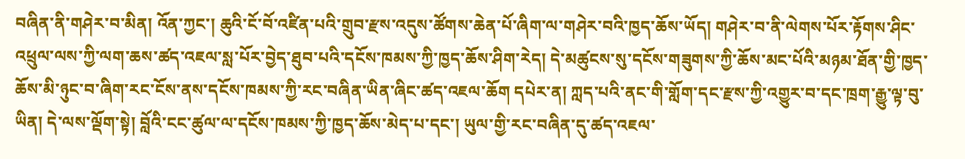བཞིན་ནི་གཤེར་བ་མིན། འོན་ཀྱང་། ཆུའི་ངོ་བོ་འཛིན་པའི་གྲུབ་རྫས་འདུས་ཚོགས་ཆེན་པོ་ཞིག་ལ་གཤེར་བའི་ཁྱད་ཆོས་ཡོད། གཤེར་བ་ནི་ལེགས་པོར་རྟོགས་ཤིང་འཕྲུལ་ལས་ཀྱི་ལག་ཆས་ཚད་འཇལ་སླ་པོར་བྱེད་ཐུབ་པའི་དངོས་ཁམས་ཀྱི་ཁྱད་ཆོས་ཤིག་རེད། དེ་མཚུངས་སུ་དངོས་གཟུགས་ཀྱི་ཆོས་མང་པོའི་མཉམ་ཐོན་གྱི་ཁྱད་ཆོས་མི་ཉུང་བ་ཞིག་རང་ངོས་ནས་དངོས་ཁམས་ཀྱི་རང་བཞིན་ཡིན་ཞིང་ཚད་འཇལ་ཆོག དཔེར་ན། ཀླད་པའི་ནང་གི་གློག་དང་རྫས་ཀྱི་འགྱུར་བ་དང་ཁྲག་རྒྱུ་ལྟ་བུ་ཡིན། དེ་ལས་ལྡོག་སྟེ། བློའི་ངང་ཚུལ་ལ་དངོས་ཁམས་ཀྱི་ཁྱད་ཆོས་མེད་པ་དང་། ཡུལ་གྱི་རང་བཞིན་དུ་ཚད་འཇལ་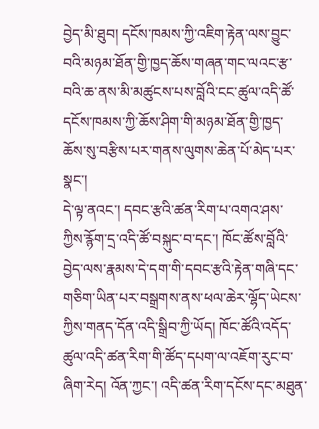བྱེད་མི་ཐུབ། དངོས་ཁམས་ཀྱི་འཇིག་རྟེན་ལས་བྱུང་བའི་མཉམ་ཐོན་གྱི་ཁྱད་ཆོས་གཞན་གང་ལའང་རྩ་བའི་ཆ་ནས་མི་མཚུངས་པས་བློའི་ངང་ཚུལ་འདི་ཚོ་དངོས་ཁམས་ཀྱི་ཆོས་ཤིག་གི་མཉམ་ཐོན་གྱི་ཁྱད་ཆོས་སུ་བརྩིས་པར་གནས་ལུགས་ཆེན་པོ་མེད་པར་སྣང་།
དེ་ལྟ་ནའང་། དབང་རྩའི་ཚན་རིག་པ་འགའ་ཤས་ཀྱིས་རྙོག་དྲ་འདི་ཚོ་བསྐུང་བ་དང་། ཁོང་ཚོས་བློའི་བྱེད་ལས་རྣམས་དེ་དག་གི་དབང་རྩའི་རྟེན་གཞི་དང་གཅིག་ཡིན་པར་བསྒྲགས་ནས་ཕལ་ཆེར་ལྷོད་ཡེངས་ཀྱིས་གནད་དོན་འདི་སྒྲིབ་ཀྱི་ཡོད། ཁོང་ཚོའི་འདོད་ཚུལ་འདི་ཚན་རིག་གི་ཚོད་དཔག་ལ་འཇོག་རུང་བ་ཞིག་རེད། འོན་ཀྱང་། འདི་ཚན་རིག་དངོས་དང་མཐུན་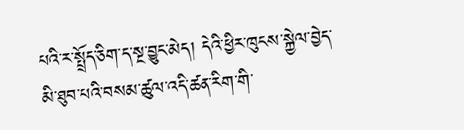པའི་ར་སྤྲོད་ཅིག་ད་སྔ་བྱུང་མེད། དེའི་ཕྱིར་ཁུངས་སྐྱེལ་བྱེད་མི་ཐུབ་པའི་བསམ་ཚུལ་འདི་ཚན་རིག་གི་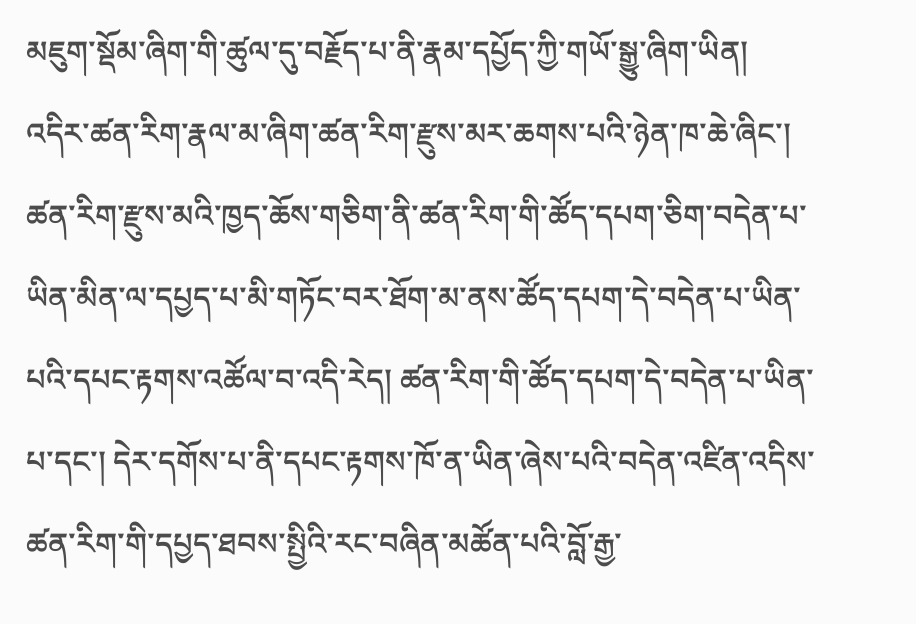མཇུག་སྡོམ་ཞིག་གི་ཚུལ་དུ་བརྗོད་པ་ནི་རྣམ་དཔྱོད་ཀྱི་གཡོ་སྒྱུ་ཞིག་ཡིན། འདིར་ཚན་རིག་རྣལ་མ་ཞིག་ཚན་རིག་རྫུས་མར་ཆགས་པའི་ཉེན་ཁ་ཆེ་ཞིང་། ཚན་རིག་རྫུས་མའི་ཁྱད་ཆོས་གཅིག་ནི་ཚན་རིག་གི་ཚོད་དཔག་ཅིག་བདེན་པ་ཡིན་མིན་ལ་དཔྱད་པ་མི་གཏོང་བར་ཐོག་མ་ནས་ཚོད་དཔག་དེ་བདེན་པ་ཡིན་པའི་དཔང་རྟགས་འཚོལ་བ་འདི་རེད། ཚན་རིག་གི་ཚོད་དཔག་དེ་བདེན་པ་ཡིན་པ་དང་། དེར་དགོས་པ་ནི་དཔང་རྟགས་ཁོ་ན་ཡིན་ཞེས་པའི་བདེན་འཛིན་འདིས་ཚན་རིག་གི་དཔྱད་ཐབས་སྤྱིའི་རང་བཞིན་མཚོན་པའི་བློ་རྒྱ་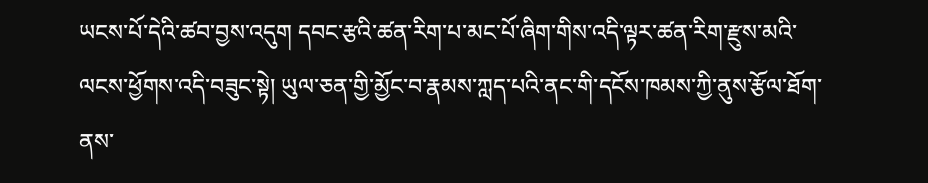ཡངས་པོ་དེའི་ཚབ་བྱས་འདུག དབང་རྩའི་ཚན་རིག་པ་མང་པོ་ཞིག་གིས་འདི་ལྟར་ཚན་རིག་རྫུས་མའི་ལངས་ཕྱོགས་འདི་བཟུང་སྟེ། ཡུལ་ཅན་གྱི་མྱོང་བ་རྣམས་ཀླད་པའི་ནང་གི་དངོས་ཁམས་ཀྱི་ནུས་རྩོལ་ཐོག་ནས་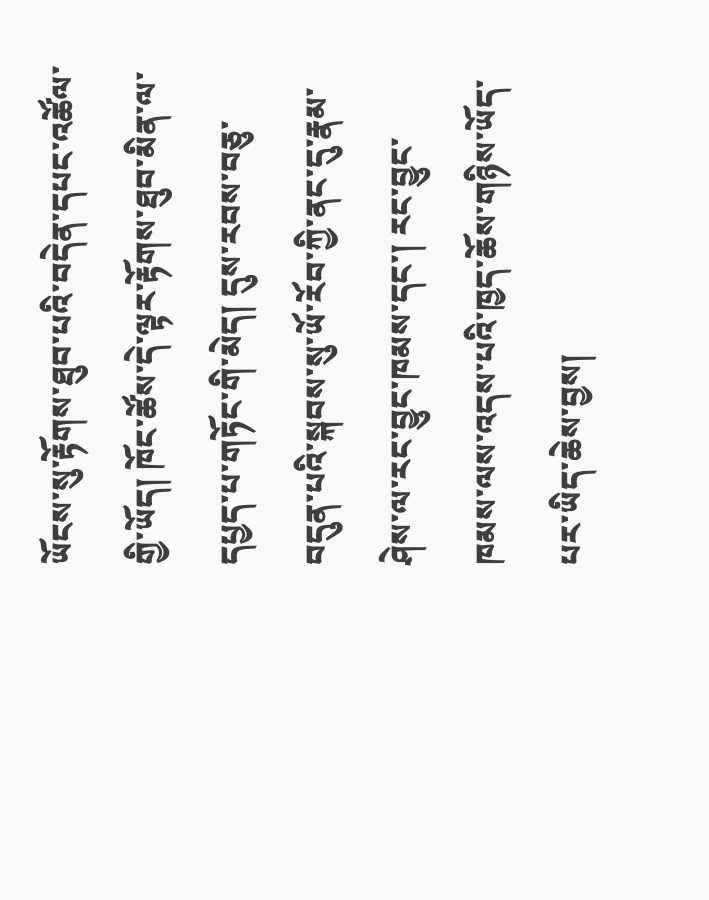ཡོངས་སུ་རྟོགས་ཐུབ་པའི་བདེན་དཔང་འཚོལ་གྱི་ཡོད། ཁོང་ཚོས་དེ་ལྟར་རྟོགས་ཐུབ་མིན་ལ་དཔྱད་པ་གཏོང་གི་མེད། དུས་རབས་བཅུ་བདུན་པའི་སྐབས་སུ་ཡོ་རོབ་ཀྱི་ནང་དུ་རྣམ་ཤེས་ལ་རང་བྱུང་ཁམས་དང་། རང་བྱུང་ཁམས་ལས་འདས་པའི་ཁྱད་ཆོས་གཉིས་ཡོད་པར་ཡིད་ཆེས་བྱས།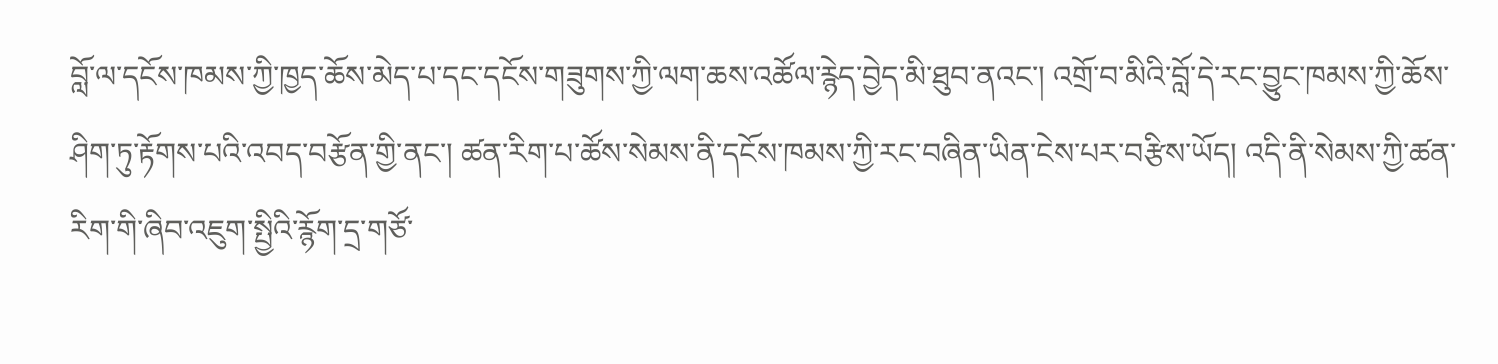བློ་ལ་དངོས་ཁམས་ཀྱི་ཁྱད་ཆོས་མེད་པ་དང་དངོས་གཟུགས་ཀྱི་ལག་ཆས་འཚོལ་རྙེད་བྱེད་མི་ཐུབ་ནའང་། འགྲོ་བ་མིའི་བློ་དེ་རང་བྱུང་ཁམས་ཀྱི་ཆོས་ཤིག་ཏུ་རྟོགས་པའི་འབད་བརྩོན་གྱི་ནང་། ཚན་རིག་པ་ཚོས་སེམས་ནི་དངོས་ཁམས་ཀྱི་རང་བཞིན་ཡིན་ངེས་པར་བརྩིས་ཡོད། འདི་ནི་སེམས་ཀྱི་ཚན་རིག་གི་ཞིབ་འཇུག་སྤྱིའི་རྙོག་དྲ་གཙོ་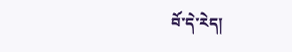བོ་དེ་རེད།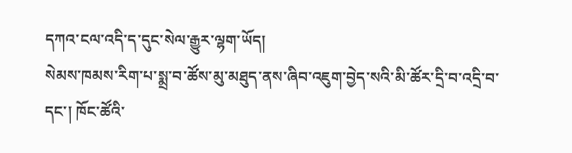དཀའ་ངལ་འདི་ད་དུང་སེལ་རྒྱུར་ལྷག་ཡོད།
སེམས་ཁམས་རིག་པ་སྨྲ་བ་ཚོས་མུ་མཐུད་ནས་ཞིབ་འཇུག་བྱེད་སའི་མི་ཚོར་དྲི་བ་འདྲི་བ་དང་། ཁོང་ཚོའི་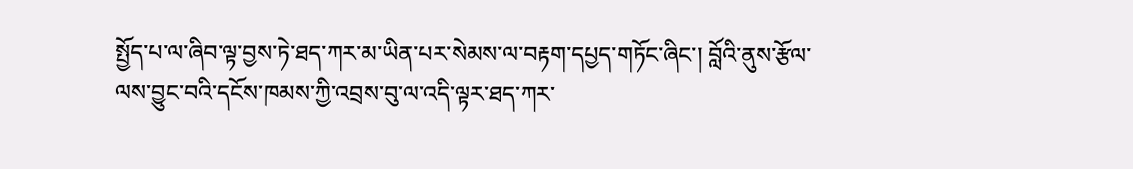སྤྱོད་པ་ལ་ཞིབ་ལྟ་བྱས་ཏེ་ཐད་ཀར་མ་ཡིན་པར་སེམས་ལ་བརྟག་དཔྱད་གཏོང་ཞིང་། བློའི་ནུས་རྩོལ་ལས་བྱུང་བའི་དངོས་ཁམས་ཀྱི་འབྲས་བུ་ལ་འདི་ལྟར་ཐད་ཀར་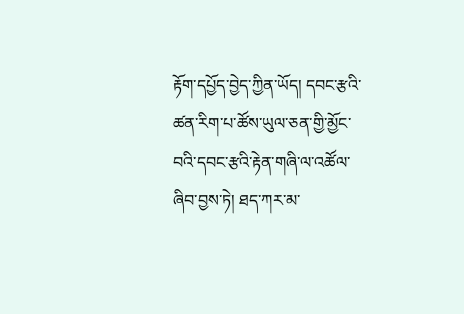རྟོག་དཔྱོད་བྱེད་ཀྱིན་ཡོད། དབང་རྩའི་ཚན་རིག་པ་ཚོས་ཡུལ་ཅན་གྱི་མྱོང་བའི་དབང་རྩའི་རྟེན་གཞི་ལ་འཚོལ་ཞིབ་བྱས་ཏེ། ཐད་ཀར་མ་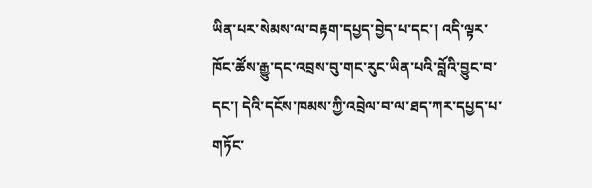ཡིན་པར་སེམས་ལ་བརྟག་དཔྱད་བྱེད་པ་དང་། འདི་ལྟར་ཁོང་ཚོས་རྒྱུ་དང་འབྲས་བུ་གང་རུང་ཡིན་པའི་བློའི་བྱུང་བ་དང་། དེའི་དངོས་ཁམས་ཀྱི་འབྲེལ་བ་ལ་ཐད་ཀར་དཔྱད་པ་གཏོང་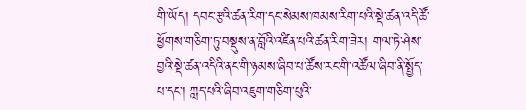གི་ཡོད། དབང་རྩའི་ཚན་རིག་དང་སེམས་ཁམས་རིག་པའི་སྡེ་ཚན་འདི་ཚོ་ཕྱོགས་གཅིག་ཏུ་བསྡུས་ན་བློའི་འཛིན་པའི་ཚན་རིག་ཟེར། གལ་ཏེ་ཤེས་བྱའི་སྡེ་ཚན་འདིའི་ནང་གི་ཉམས་ཞིབ་པ་ཚོས་རང་གི་འཚོལ་ཞིབ་ནི་སྤྱོད་པ་དང་། ཀླད་པའི་ཞིབ་འཇུག་གཅིག་པུའི་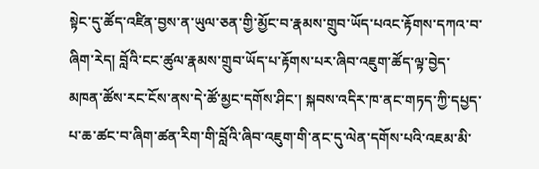སྟེང་དུ་ཚོད་འཛིན་བྱས་ན་ཡུལ་ཅན་གྱི་མྱོང་བ་རྣམས་གྲུབ་ཡོད་པའང་རྟོགས་དཀའ་བ་ཞིག་རེད། བློའི་ངང་ཚུལ་རྣམས་གྲུབ་ཡོད་པ་རྟོགས་པར་ཞིབ་འཇུག་ཚོད་ལྟ་བྱེད་མཁན་ཚོས་རང་ངོས་ནས་དེ་ཚོ་མྱང་དགོས་ཤིང་། སྐབས་འདིར་ཁ་ནང་གཏད་ཀྱི་དཔྱད་པ་ཆ་ཚང་བ་ཞིག་ཚན་རིག་གི་བློའི་ཞིབ་འཇུག་གི་ནང་དུ་ལེན་དགོས་པའི་འཇམ་མི་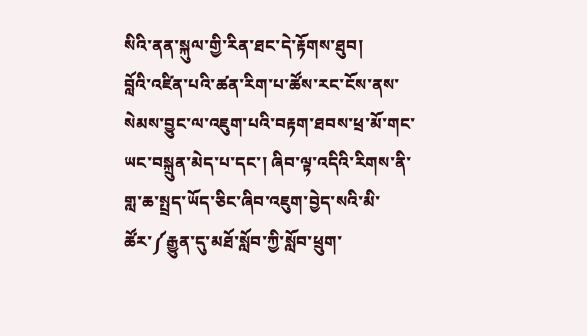སིའི་ནན་སྐུལ་གྱི་རིན་ཐང་དེ་རྟོགས་ཐུབ།
བློའི་འཛིན་པའི་ཚན་རིག་པ་ཚོས་རང་ངོས་ནས་སེམས་བྱུང་ལ་འཇུག་པའི་བརྟག་ཐབས་ཕྲ་མོ་གང་ཡང་བསྐྲུན་མེད་པ་དང་། ཞིབ་ལྟ་འདིའི་རིགས་ནི་གླ་ཆ་སྤྲད་ཡོད་ཅིང་ཞིབ་འཇུག་བྱེད་སའི་མི་ཚོར་༼རྒྱུན་དུ་མཐོ་སློབ་ཀྱི་སློབ་ཕྲུག་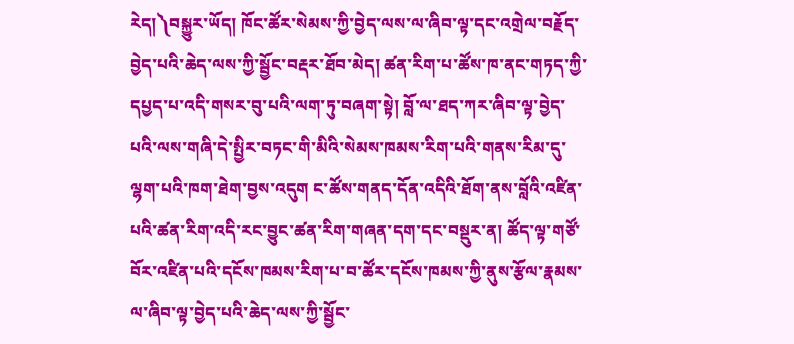རེད།༽བསྐྱུར་ཡོད། ཁོང་ཚོར་སེམས་ཀྱི་བྱེད་ལས་ལ་ཞིབ་ལྟ་དང་འགྲེལ་བརྗོད་བྱེད་པའི་ཆེད་ལས་ཀྱི་སྦྱོང་བརྡར་ཐོབ་མེད། ཚན་རིག་པ་ཚོས་ཁ་ནང་གཏད་ཀྱི་དཔྱད་པ་འདི་གསར་བུ་པའི་ལག་ཏུ་བཞག་སྟེ། བློ་ལ་ཐད་ཀར་ཞིབ་ལྟ་བྱེད་པའི་ལས་གཞི་དེ་སྤྱིར་བཏང་གི་མིའི་སེམས་ཁམས་རིག་པའི་གནས་རིམ་དུ་ལྷག་པའི་ཁག་ཐེག་བྱས་འདུག ང་ཚོས་གནད་དོན་འདིའི་ཐོག་ནས་བློའི་འཛིན་པའི་ཚན་རིག་འདི་རང་བྱུང་ཚན་རིག་གཞན་དག་དང་བསྡུར་ན། ཚོད་ལྟ་གཙོ་བོར་འཛིན་པའི་དངོས་ཁམས་རིག་པ་བ་ཚོར་དངོས་ཁམས་ཀྱི་ནུས་རྩོལ་རྣམས་ལ་ཞིབ་ལྟ་བྱེད་པའི་ཆེད་ལས་ཀྱི་སྦྱོང་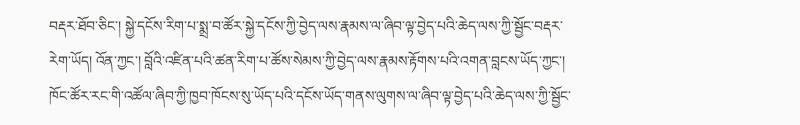བརྡར་ཐོབ་ཅིང་། སྐྱེ་དངོས་རིག་པ་སྨྲ་བ་ཚོར་སྐྱེ་དངོས་ཀྱི་བྱེད་ལས་རྣམས་ལ་ཞིབ་ལྟ་བྱེད་པའི་ཆེད་ལས་ཀྱི་སྦྱོང་བརྡར་རེག་ཡོད། འོན་ཀྱང་། བློའི་འཛིན་པའི་ཚན་རིག་པ་ཚོས་སེམས་ཀྱི་བྱེད་ལས་རྣམས་རྟོགས་པའི་འགན་བླངས་ཡོད་ཀྱང་། ཁོང་ཚོར་རང་གི་འཚོལ་ཞིབ་ཀྱི་ཁྱབ་ཁོངས་སུ་ཡོད་པའི་དངོས་ཡོད་གནས་ལུགས་ལ་ཞིབ་ལྟ་བྱེད་པའི་ཆེད་ལས་ཀྱི་སྦྱོང་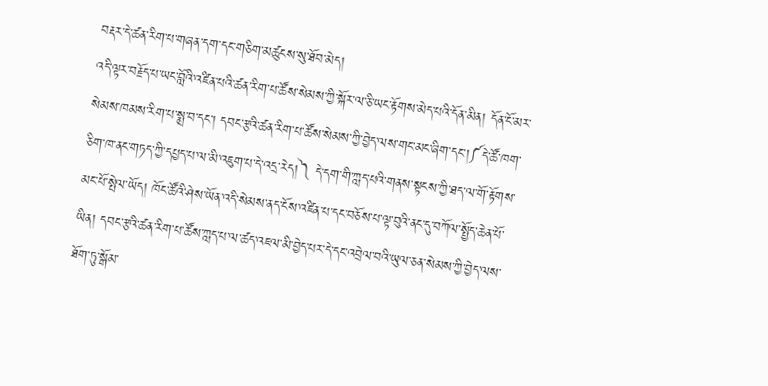བརྡར་དེ་ཚན་རིག་པ་གཞན་དག་དང་གཅིག་མཚུངས་སུ་ཐོབ་མེད།
འདི་ལྟར་བརྗོད་པ་ཡང་བློའི་འཛིན་པའི་ཚན་རིག་པ་ཚོས་སེམས་ཀྱི་སྐོར་ལ་ཅི་ཡང་རྟོགས་མེད་པའི་དོན་མིན། དོན་ངོ་མར་སེམས་ཁམས་རིག་པ་སྨྲ་བ་དང་། དབང་རྩའི་ཚན་རིག་པ་ཚོས་སེམས་ཀྱི་བྱེད་ལས་གང་མང་ཞིག་དང་།༼དེ་ཚོ་ཁག་ཅིག་ཁ་ནང་གཏད་ཀྱི་དཔྱད་པ་ལ་མི་འཇུག་པ་དེ་འདྲ་རེད།༽ དེ་དག་གི་ཀླད་པའི་གནས་སྟངས་ཀྱི་ཐད་ལ་གོ་རྟོགས་མང་པོ་སྤེལ་ཡོད། ཁོང་ཚོའི་ཤེས་ཡོན་འདི་སེམས་ནད་ངོས་འཛིན་པ་དང་བཅོས་པ་ལྟ་བུའི་ནང་དུ་བཀོལ་སྤྱོད་ཆེན་པོ་ཡིན། དབང་རྩའི་ཚན་རིག་པ་ཚོས་ཀླད་པ་ལ་ཚད་འཇལ་མི་བྱེད་པར་དེ་དང་འབྲེལ་བའི་ཡུལ་ཅན་སེམས་ཀྱི་བྱེད་ལས་ཐོག་ཏུ་སྒོམ་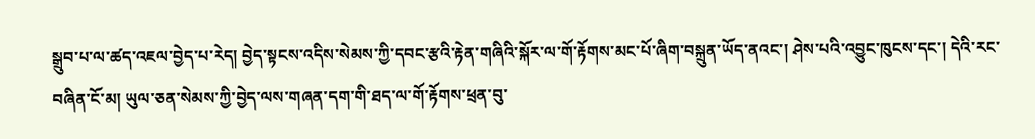སྒྲུབ་པ་ལ་ཚད་འཇལ་བྱེད་པ་རེད། བྱེད་སྟངས་འདིས་སེམས་ཀྱི་དབང་རྩའི་རྟེན་གཞིའི་སྐོར་ལ་གོ་རྟོགས་མང་པོ་ཞིག་བསྐྲུན་ཡོད་ནའང་། ཤེས་པའི་འབྱུང་ཁུངས་དང་། དེའི་རང་བཞིན་ངོ་མ། ཡུལ་ཅན་སེམས་ཀྱི་བྱེད་ལས་གཞན་དག་གི་ཐད་ལ་གོ་རྟོགས་ཕྲན་བུ་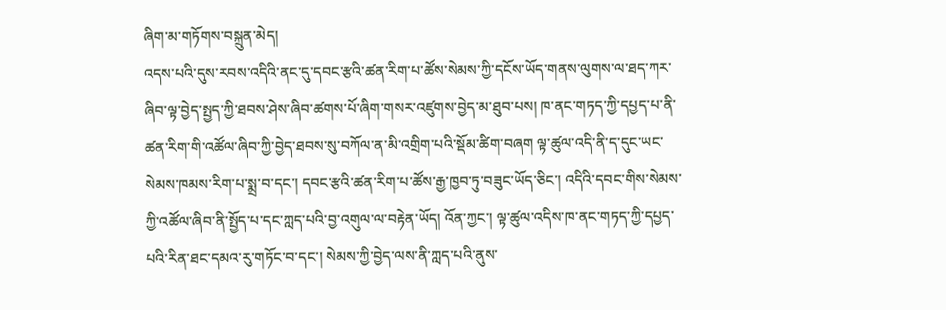ཞིག་མ་གཏོགས་བསྐྲུན་མེད།
འདས་པའི་དུས་རབས་འདིའི་ནང་དུ་དབང་རྩའི་ཚན་རིག་པ་ཚོས་སེམས་ཀྱི་དངོས་ཡོད་གནས་ལུགས་ལ་ཐད་ཀར་ཞིབ་ལྟ་བྱེད་སྤྱད་ཀྱི་ཐབས་ཤེས་ཞིབ་ཚགས་པོ་ཞིག་གསར་འཛུགས་བྱེད་མ་ཐུབ་པས། ཁ་ནང་གཏད་ཀྱི་དཔྱད་པ་ནི་ཚན་རིག་གི་འཚོལ་ཞིབ་ཀྱི་བྱེད་ཐབས་སུ་བཀོལ་ན་མི་འགྲིག་པའི་སྡོམ་ཚིག་བཞག ལྟ་ཚུལ་འདི་ནི་ད་དུང་ཡང་སེམས་ཁམས་རིག་པ་སྨྲ་བ་དང་། དབང་རྩའི་ཚན་རིག་པ་ཚོས་རྒྱ་ཁྱབ་ཏུ་བཟུང་ཡོད་ཅིང་། འདིའི་དབང་གིས་སེམས་ཀྱི་འཚོལ་ཞིབ་ནི་སྤྱོད་པ་དང་ཀླད་པའི་བྱ་འགུལ་ལ་བརྟེན་ཡོད། འོན་ཀྱང་། ལྟ་ཚུལ་འདིས་ཁ་ནང་གཏད་ཀྱི་དཔྱད་པའི་རིན་ཐང་དམའ་རུ་གཏོང་བ་དང་། སེམས་ཀྱི་བྱེད་ལས་ནི་ཀླད་པའི་ནུས་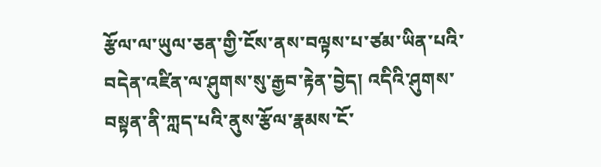རྩོལ་ལ་ཡུལ་ཅན་གྱི་ངོས་ནས་བལྟས་པ་ཙམ་ཡིན་པའི་བདེན་འཛིན་ལ་ཤུགས་སུ་རྒྱབ་རྟེན་བྱེད། འདིའི་ཤུགས་བསྟན་ནི་ཀླད་པའི་ནུས་རྩོལ་རྣམས་ངོ་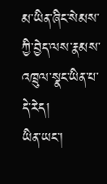མ་ཡིན་ཞིང་སེམས་ཀྱི་བྱེད་ལས་རྣམས་འཁྲུལ་སྣང་ཡིན་པ་དེ་རེད།
ཡིན་ཡང་།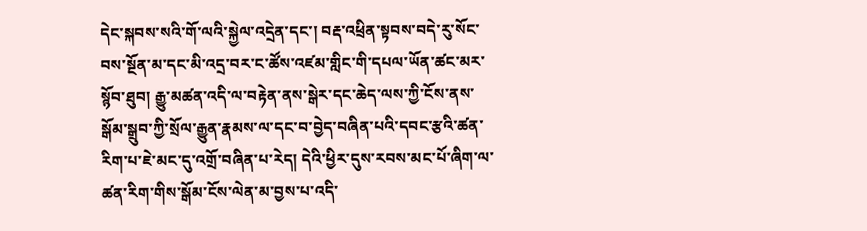དེང་སྐབས་སའི་གོ་ལའི་སྐྱེལ་འདྲེན་དང་། བརྡ་འཕྲིན་སྟབས་བདེ་རུ་སོང་བས་སྔོན་མ་དང་མི་འདྲ་བར་ང་ཚོས་འཛམ་གླིང་གི་དཔལ་ཡོན་ཚང་མར་སྙོབ་ཐུབ། རྒྱུ་མཚན་འདི་ལ་བརྟེན་ནས་སྒེར་དང་ཆེད་ལས་ཀྱི་ངོས་ནས་སྒོམ་སྒྲུབ་ཀྱི་སྲོལ་རྒྱུན་རྣམས་ལ་དང་བ་བྱེད་བཞིན་པའི་དབང་རྩའི་ཚན་རིག་པ་ཇེ་མང་དུ་འགྲོ་བཞིན་པ་རེད། དེའི་ཕྱིར་དུས་རབས་མང་པོ་ཞིག་ལ་ཚན་རིག་གིས་སྒོམ་ངོས་ལེན་མ་བྱས་པ་འདི་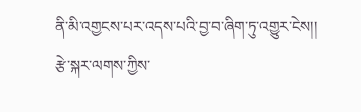ནི་མི་འགྱངས་པར་འདས་པའི་བྱ་བ་ཞིག་ཏུ་འགྱུར་ངེས།།
རྩེ་སྐར་ལགས་ཀྱིས་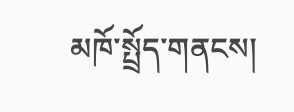མཁོ་སྤྲོད་གནངས།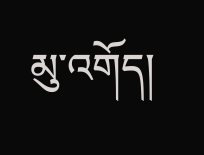མུ་འགོད།